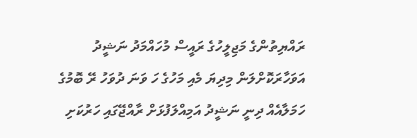ރައްޔިތުންގެ މަޖިލީހުގެ ރައީސް މުހައްމަދު ނަޝީދު އަވަހާރަކޮށްލަން މިދިޔަ މެއި މަހުގެ ހަ ވަނަ ދުވަހު ރޭ ބޮމުގެ ހަމަލާއެއް ދިނީ ނަޝީދު އަމިއްލަފުޅަށް ރާއްޖޭގައި ހަރުކަށި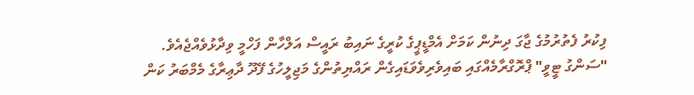ފިކުރު ފެތުރުމުގެ ޖާގަ ދިނުން ކަމަށް އެމްޑީޕީގެ ކުރީގެ ނައިބު ރައީސް އަލްހާން ފަހްމީ ވިދާޅުވެއްޖެއެވެ.
"ސަންގު ޓީވީ" ޕްރޮގްރާމެއްގައި ބައިވެރިވެވަޑައިގެން ރައްޔިތުންގެ މަޖިލީހުގެ ފޭދޫ ދާޢިރާގެ މެމްބަރު ކަން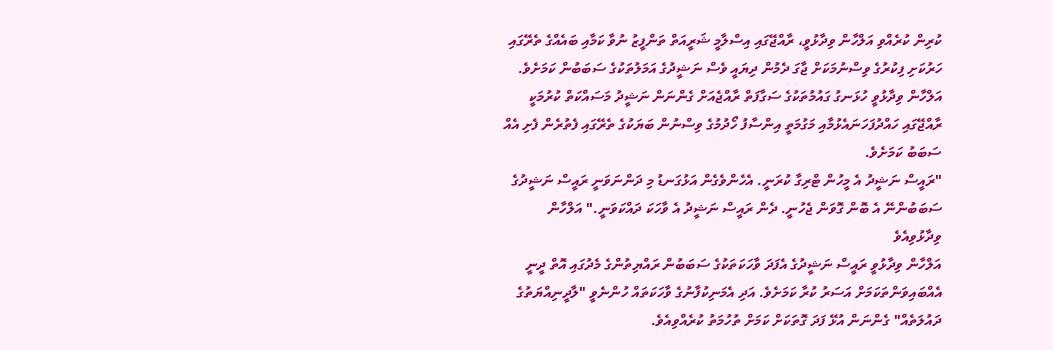ކުރިން ކުރެއްވި އަލްހާން ވިދާޅުވީ، ރާއްޖޭގައި އިސްލާމީ ޝަރީއަތް ތަންފީޒު ނުވާ ކަމާއި ބައެއްގެ ތެރޭގައި ހަރުކަށި ފިކުރުގެ ވިސްނުމަކަށް ޖާގަ ދެމުން ދިޔައީ ވެސް ނަޝީދުގެ އަމަލުތަކުގެ ސަބަބުން ކަމަށެވެ.
އަލްހާން ވިދާޅުވީ ހުޅަނގު ގައުމުތަކުގެ ސަގާފަތް ރާއްޖެއަށް ގެންނަން ނަޝީދު މަސައްކަތް ކުރުމަކީ ރާއްޖޭގައި ހައްދުފަހަނައެޅުމާއި މަގުމަތީ އިންސާފު ހޯދުމުގެ ވިސްނުން ބަޔަކުގެ ތެރޭގައި ފެތުރެން ފެށި އެއް ސަބަބު ކަމަށެވެ.
"ރައީސް ނަޝީދު އެ މީހުން ޓްރިގާ ކުރަނީ. އެހެންވެގެން އަޅުގަނޑު މި ދަންނަވަނީ ރައީސް ނަޝީދުގެ ސަބަބުންނޭ އެ ބޮން ގޮވަން ޖެހުނީ. ދެން ރައީސް ނަޝީދު އެ ވާހަކަ ދައްކަވަނީ." އަލްހާން ވިދާޅުވިއެވެ
އަލްހާން ވިދާޅުވީ ރައީސް ނަޝީދުގެ އެފަދަ ވާހަކަތަކުގެ ސަބަބުން ރައްޔިތުންގެ މެދުގައި އޮތް ދީނީ އެއްބައިވަންތަކަމަށް އަސަރު ކުރާ ކަމަށެވެ. އަދި އެމަނިކުފާނުގެ ވާހަކަތައް ހުންނެވީ "ލާދީނިއްޔަތުގެ ދައުލަތެއް" ގެންނަން އުޅޭ ފަދަ ގޮތަކަށް ކަމަށް ތުހުމަތު ކުރެއްވިއެވެ.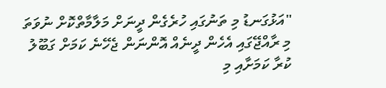"އަޅުގަނޑު މި ތަނުގައި ހުރެގެން ދީނަށް މަލާމާތްކޮށް ނުވަތަ މި ރާއްޖޭގައި އެހެން ދީނެއް އޮންނަން ޖެހޭނެ ކަމަށް ގަބޫލު ކުރާ ކަމަށާއި މި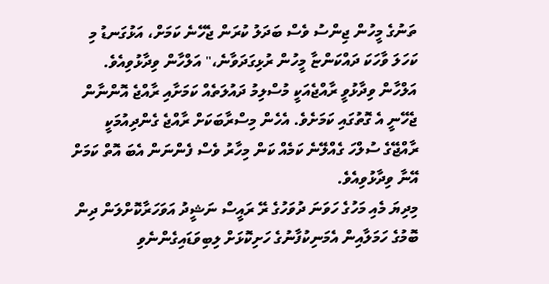ތަނުގެ މީހުން ޖިންސު ވެސް ބަދަލު ކުރަން ޖެހޭނެ ކަމަށް، އަޅުގަނޑު މި ކަހަލަ ވާހަކަ ދައްކަންޏާ މީހުން ރުޅިގަދަވާނެ،" އަލްހާން ވިދާޅުވިއެވެ.
އަލްހާން ވިދާޅުވީ ރާއްޖެއަކީ މުސްލިމު ދައުލަތެއް ކަމަށާއި ރާއްޖެ އޮންނާން ޖެހޭނީ އެ ގޮތުގައި ކަމަށެވެ. އެހެން މިސްރާބަކަށް ރާއްޖެ ގެންދިއުމަކީ ރާއްޖޭގެ ސުލްހަ ގެއްލޭނެ ކަމެއް ކަން މިހާރު ވެސް ފެންނަން އެބަ އޮތް ކަމަށް އޭނާ ވިދާޅުވިއެވެ.
މިދިޔަ މެއި މަހުގެ ހަވަނަ ދުވަހުގެ ރޭ ރައީސް ނަޝީދު އަވަހަރާކޮށްލަން ދިން ބޮމުގެ ހަމަލާއިން އެމަނިކުފާނުގެ ހަށިކޮޅަށް ލިބިވަޑައިގެންނެވި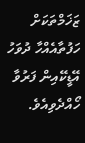ޒަޚަމްތަކަށް ހަފުތާއެއްހާ ދުވަހު އޭޑީކޭއިން ފަރުވާ ހޯއްދެވިއެވެ.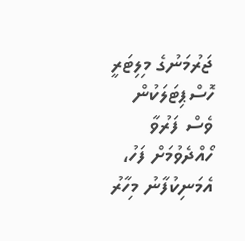ޖަރުމަނުގެ މިލިޓަރީ ހޮސްޕިޓަލަކުން ވެސް ފަރުވާ ހޯއްދެވުމަށް ފަހު، އެމަނިކުފާނު މިހާރު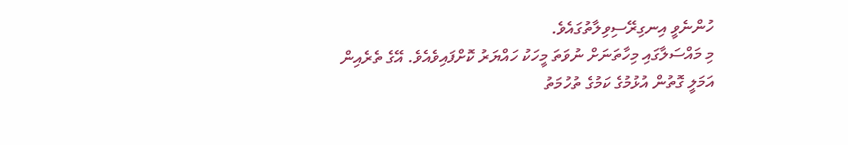ހުންނެވީ އިނގިރޭސިވިލާތުގައެވެ.
މި މައްސަލާގައި މިހާތަނަށް ނުވަތަ މީހަކު ހައްޔަރު ކޮށްފައިވެއެވެ. އޭގެ ތެރެއިން އަމަލީ ގޮތުން އުޅުމުގެ ކަމުގެ ތުހުމަތު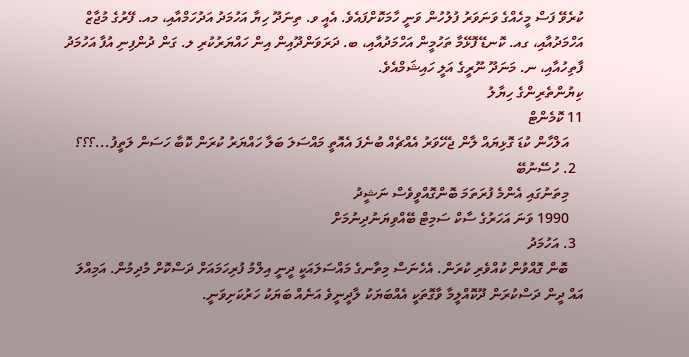ކުރެވޭ ފަސް މީހެއްގެ ވަނަވަރު ފުލުހުން ވަނީ ހާމަކޮށްފައެވެ. އެއީ ވ. ތިނަދޫ ހިޔާ އަހުމަދު އަދުހަމްއާއި، މއ. ފޭރުގެ މުޖާޒް އަހްމަދުއާއި، ގއ. ކޮނޑޭ ފޮޅޭމާ ތަހުމީން އަހްމަދުއާއި، ބ. ދަރަވަންދޫއިން އިން ހައްޔަރުކުރި ލ. ގަން ދުންފިނި އުފާ އަހުމަދު ފާތިހުއާއި، ނ. މަނަދޫ ނޫރީގެ އަލީ ހައިޝަމްއެވެ.
ކިޔުންތެރިންގެ ހިޔާލު
11 ކޮމެންޓް
    އަލްހާން ކުޑަ ގޮޅިޔައް ލާން ޖެހޭވަރު އެއްޗެއް ބުނެފަ އެއޮތީ މައްސަލަ ބަލާ ހައްޔަރު ކުރަން ކޮބާ ހަސަން ލަތީފު...؟؟؟
  2. ހުސޭނުބޭ
    މިތަނުގައި އެންމެ ފުރަތަމަ ބޮންގޮއްވީވެސް ނަޝީދު
    1990 ވަނަ އަހަރުގެ ސާކް ސަމިޓް ބޭއްވިޔަނުދިނުމަށް
  3. އަހުމަދު
    ބޮން ގޮއްވުން ކުއްވެރި ކުރަން. އެހެނަސް މިތާނގެ މައްސަލައަކީ ދީނީ އިލްމު ފުރިހަމައަށް ދަސްކޮށް މުދިމުން. އަމިއްލަ އައް ދީން ދަސްކުރަން ދޫކޮއްލީމާ ވާގޮތަކީ އެއްބަޔަކު ލާދީނީވެ އަނެއް ބަޔަކު ހަރުކަށިވަނީ.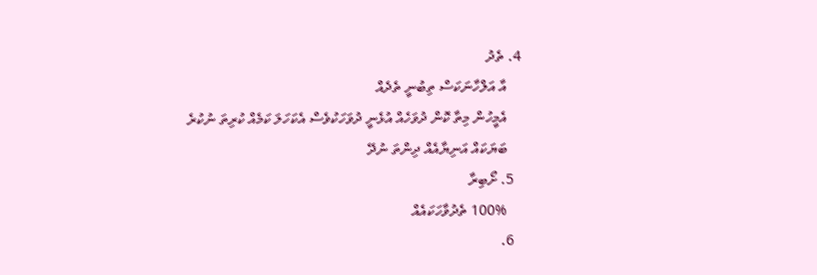4. ތެދު
    އާ އަލްހާނަކަސް ތިބުނީ ތެދެއް
    އެމީހުން މިތާ ކޮން ދުވަހެއް އުޅެނީ ދުވަހަކުވެސް އެކަހަލަ ކަމެއް ކުރިތަ ނުކުރެ
    ބަޔަކައް އަނިޔާއެއް ދިންތަ ނުދޭ
  5. ށޯބިރާ
    100% ތެދުވާހަކައެއް
  6.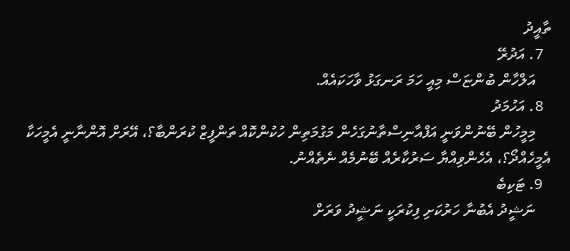ތާއީދު
  7. އަދުރޭ
    އަލްހާން ބުންޏަސް މިއީ ހަމަ ރަނގަޅު ވާހަކައެއް.
  8. އަހުމަދު
    މިމީހުން ބޭނުންވަނީ އަފްއާނިސްތާނުގަހެން މަގުމަތިން ހުކުންކޮއް ތަންފީޒް ކުރަންބާ؟، އޭރަށް އޮންނާނީ އެމީހަކާ އެމީހެއްދޯ؟، އެހެންވިއްޔާ ސަރުކާރެއް ބޭނުމެއް ނެތެއްނު.
  9. ޓަކިބެ
    ނަޝީދު އެބުނާ ހަރުކަށި ފިކުރަކީ ނަޝީދު ވަރަށް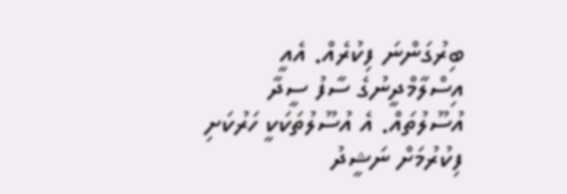ބިރުގަންނަ ފިކުރެއް. އެއީ އިސްލާމްދީނުގެ ސާފު ސީދާ އުސޫލުތައް. އެ އުސޫލުތަކަކީ ހަރުކަށި ފިކުރުމަށް ނަޝީދު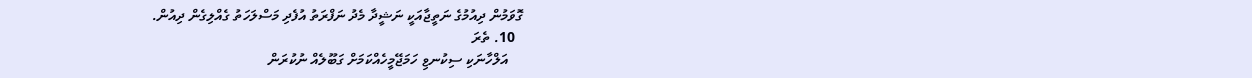ގޮވަމުން ދިއުމުގެ ނަތީޖާއަކީ ނަޝީދާ މެދު ނަފްރަތު އުފެދި މަސްލަހަތު ގެއްލިގެން ދިއުން.
  10. ތެރަ
    އަލްހާނަކި ސިކުނޱި ހަމަޖޭމީހެއްކަމަށް ގަބޫލެއް ނުކުރަން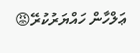ޢަލްހާން ހައްޔަރުކުރޭ😡